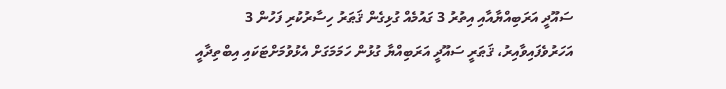ސައޫދީ އަރަބިއްޔާއާއި އިތުރު 3 ގައުމެއް ގުޅިގެން ޤަޠަރު ހިސާރުކުރި ފަހުން 3 އަހަރުވެފައިވާއިރު، ޤަޠަރީ ސައޫދީ އަރަބިއްޔާ ގުޅުން ހަމަމަގަށް އެޅުވުމަށްޓަކައި އިބްތިދާއީ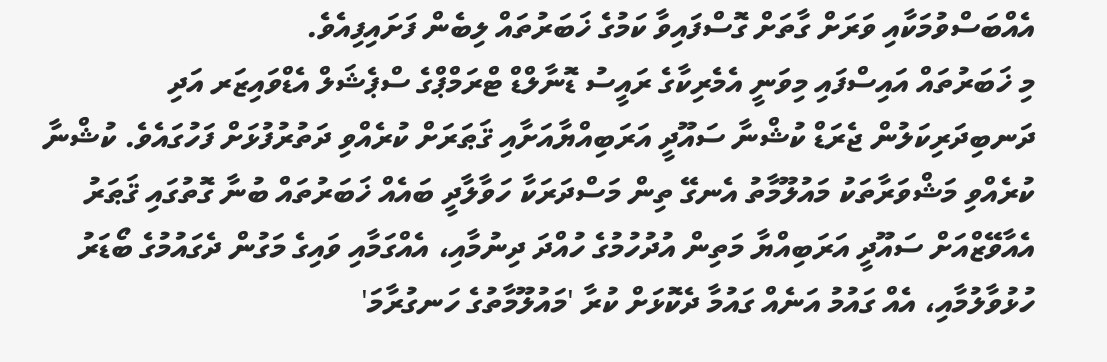އެއްބަސްވުމަކާއި ވަރަށް ގާތަށް ގޮސްފައިވާ ކަމުގެ ޚަބަރުތައް ލިބެން ފަށައިފިއެވެ.
މި ޚަބަރުތައް އައިސްފައި މިވަނީ އެމެރިކާގެ ރައީސު ޑޮނާލްޑް ޓްރަމްޕްގެ ސްޕެޝަލް އެޑްވައިޒަރ އަދި ދަނބިދަރިކަލުން ޖެރަޑް ކުޝްނާ ސައޫދީ އަރަބިއްޔާއަށާއި ޤަޠަރަށް ކުރެއްވި ދަތުރުފުޅަށް ފަހުގައެވެ. ކުޝްނާ ކުރެއްވި މަޝްވަރާތަކު މައުލޫމާތު އެނގޭ ތިން މަސްދަރަކާ ހަވާލާދީ ބައެއް ޚަބަރުތައް ބުނާ ގޮތުގައި ޤަޠަރު އެއާވޭޒްއަށް ސައޫދީ އަރަބިއްޔާ މަތިން އުދުހުމުގެ ހުއްދަ ދިނުމާއި، އެއްގަމާއި ވައިގެ މަގުން ދެގައުމުގެ ބޯޑަރު ހުޅުވާލުމާއި، އެއް ގައުމު އަނެއް ގައުމާ ދެކޮޅަށް ކުރާ 'މައުލޫމާތުގެ ހަނގުރާމަ'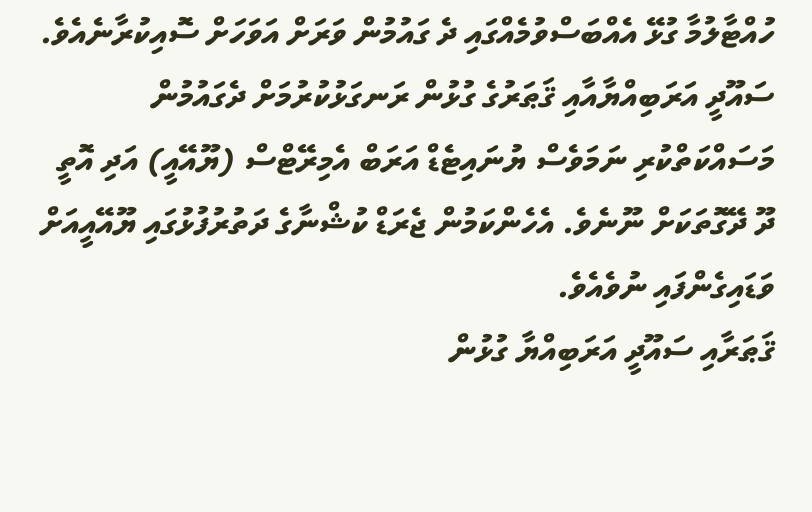ހުއްޓާލުމާ ގުޅޭ އެއްބަސްވުމެއްގައި ދެ ގައުމުން ވަރަށް އަވަހަށް ސޮއިކުރާނެއެވެ.
ސައޫދީ އަރަބިއްޔާއާއި ޤަޠަރުގެ ގުޅުން ރަނގަޅުކުރުމަށް ދެގައުމުން މަސައްކަތްކުރި ނަމަވެސް ޔުނައިޓެޑް އަރަބް އެމިރޭޓްސް (ޔޫއޭއީ) އަދި އޮތީ ދޫ ދޭގޮތަކަށް ނޫނެވެ. އެހެންކަމުން ޖެރަޑް ކުޝްނާގެ ދަތުރުފުޅުގައި ޔޫއޭއީއަށް ވަޑައިގެންފައި ނުވެއެވެ.
ޤަޠަރާއި ސައޫދީ އަރަބިއްޔާ ގުޅުން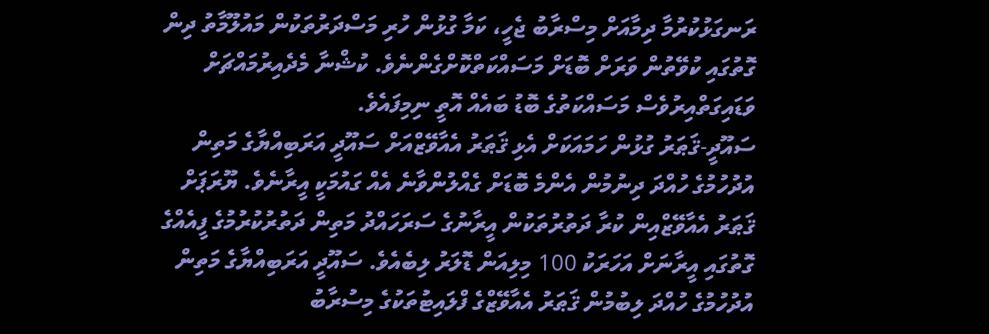ރަނގަޅުކުރުމާ ދިމާއަށް މިސްރާބު ޖެހީ، ކަމާ ގުޅުން ހުރި މަސްދަރުތަކުން މައުލޫމާތު ދިން ގޮތުގައި ކުވޭތުން ވަރަށް ބޮޑަށް މަސައްކަތްކޮށްގެންނެވެ. ކުޝްނާ މެދެއިރުމައްޗަށް ވަޑައިގަތްއިރުވެސް މަސައްކަތުގެ ބޮޑު ބައެއް އޮތީ ނިމިފައެވެ.
ސައޫދީ-ޤަޠަރު ގުޅުން ހަމައަކަށް އެޅި ޤަޠަރު އެއާވޭޒްއަށް ސައޫދީ އަރަބިއްޔާގެ މަތިން އުދުހުމުގެ ހުއްދަ ދިނުމުން އެންމެ ބޮޑަށް ގެއްލުންވާނެ އެއް ގައުމަކީ އީރާނެވެ. ޔޫރަޕަށް ޤަޠަރު އެއާވޭޒްއިން ކުރާ ދަތުރުތަކުން އީރާނުގެ ސަރަހައްދު މަތިން ދަތުރުކުރުމުގެ ފީއެއްގެ ގޮތުގައި އީރާނަށް އަހަރަކު 100 މިލިއަން ޑޮލަރު ލިބެއެވެ. ސައޫދީ އަރަބިއްޔާގެ މަތިން އުދުހުމުގެ ހުއްދަ ލިބުމުން ޤަޠަރު އެއާވޭޒްގެ ފްލައިޓުތަކުގެ މިސުރާބު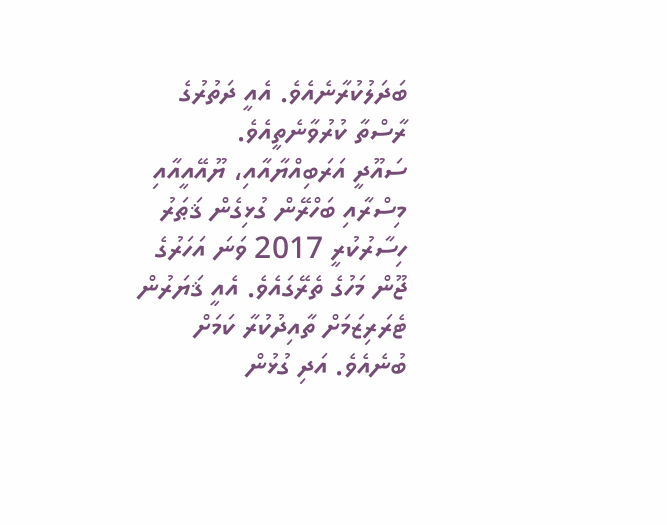ބަދަލުކުރާނެއެވެ. އެއީ ދަތުރުގެ ރާސްތާ ކުރުވާނެތީއެވެ.
ސައޫދީ އަރަބިއްޔާއާއި، ޔޫއޭއީއާއި މިސްރާއި ބަހްރޭން ގުޅިގެން ޤަޠަރު ހިސާރުކުރީ 2017 ވަނަ އަހަރުގެ ޖޫން މަހުގެ ތެރޭގައެވެ. އެއީ ޤަޔަރުން ޓެރަރިޒަމަށް ތާއިދުކުރާ ކަމަށް ބުނެއެވެ. އަދި ގުޅުން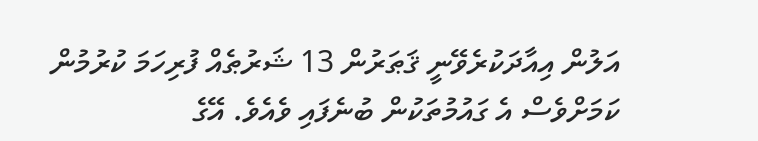އަލުން އިއާދަކުރެވޭނީ ޤަޠަރުން 13 ޝަރުޠެއް ފުރިހަމަ ކުރުމުން ކަމަށްވެސް އެ ގައުމުތަކުން ބުނެފައި ވެއެވެ. އޭގެ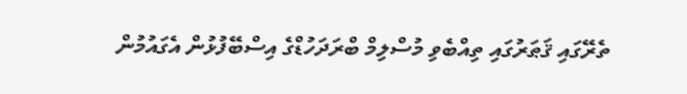ތެރޭގައި ޤަޠަރުގައި ތިއްބެވި މުސްލިމް ބްރަދަހުޑްގެ އިސްބޭފުޅުން އެގައުމުން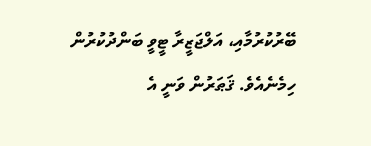ބޭރުކުރުމާއި، އަލްޖަޒީރާ ޓީވީ ބަންދުކުރުން ހިމެނެއެވެ. ޤަޠަރުން ވަނީ އެ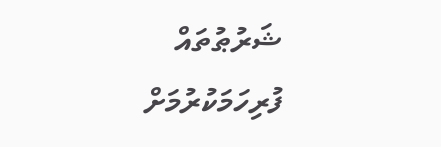ޝަރުޠުތައް ފުރިހަމަކުރުމަށް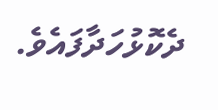ދެކޮޅުހަދާފައެވެ.